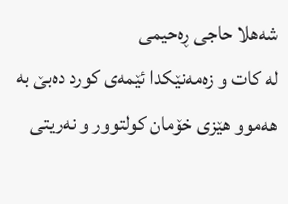شەهلا حاجی ڕەحیمی
لە کات و زەمەنێکدا ئێمەی کورد دەبێ بە هەموو هێزی خۆمان کولتوور و نەریتی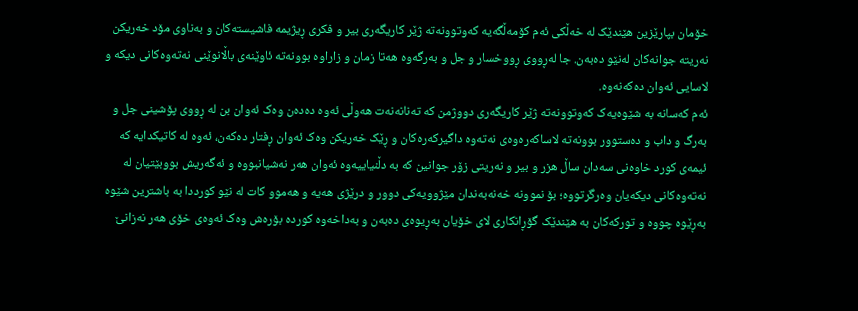خۆمان بپارێزین هێندێک لە خەڵکی ئەم کۆمەڵگەیە کەوتوونەتە ژێر کاریگەری بیر و فکری ڕیژیمە فاشیستەکان و بەناوی مۆد خەریکن نەریتە جوانەکان لەنێو دەبەن. جا لەڕووی ڕووخسار و جل و بەرگەوە هەتا زمان و زاراوە بوونەتە ئاوێنەی باڵانوێنی نەتەوەکانی دیکە و لاسایی ئەوان دەکەنەوە.
ئەم کەسانە بە شێوەیەک کەوتوونەتە ژێر کاریگەری دووژمن کە تەنانەنەت هەوڵی ئەوە دەدەن وەک ئەوان بن لە ڕووی پۆشینی جل و بەرگ و داب و دەستوور بوونەتە لاساکەرەوەی نەتەوە داگیرکەرەکان و ڕێک خەریکن وەک ئەوان ڕفتار دەکەن، ئەوە لە کاتیکدایە کە ئیمەی کورد خاوەنی سەدان ساڵ هزر و بیر و نەریتی زۆر جوانین کە بە دڵنیاییەوە ئەوان هەر نەشیانبووە و ئەگەریش بووبێتیان لە نەتەوەکانی دیکەیان وەرگرتووە؛ بۆ نموونە خەنەبەندان مێژوویەکی دوور و درێژی هەیە و هەموو کات لە نێو کورددا بە باشترین شێوە بەڕێوە چووە و تورکەکان بە هێندێک گۆڕانکاری لای خۆیان بەڕیوەی دەبەن و بەداخەوە کوردە بۆرەش وەک ئەوەی خۆی هەر نەزانێ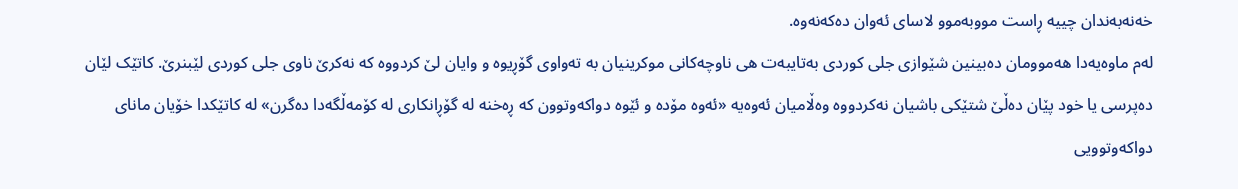خەنەبەندان چییە ڕاست مووبەموو لاسای ئەوان دەکەنەوە.
لەم ماوەیەدا هەموومان دەبینین شێوازی جلی کوردی بەتایبەت هی ناوچەکانی موکرینیان بە تەواوی گۆڕیوە و وایان لێ کردووە کە نەکرێ ناوی جلی کوردی لێبنرێ. کاتێک لێان دەپرسی یا خود پێان دەڵێ شتێکی باشیان نەکردووە وەڵامیان ئەوەیە «ئەوە مۆدە و ئێوە دواکەوتوون کە ڕەخنە لە گۆڕانکاری لە کۆمەڵگەدا دەگرن» لە کاتێکدا خۆیان مانای دواکەوتوویی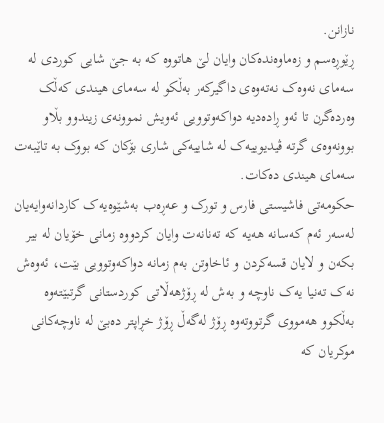نازانن.
ڕێوڕەسم و زەماوەندەکان وایان لێ هاتووە کە بە جێ شایی کوردی لە سەمای نەوەک نەتەوەی داگیرکەر بەڵکو لە سەمای هیندی کەڵک وەردەگرن تا ئەو ڕادەدیە دواکەوتوویی ئەویش نموونەی زیندوو بڵاو بوونەوەی گرتە ڤیدیوییەک لە شاییەکی شاری بۆکان کە بووک بە تاێبەت سەمای هیندی دەکات.
حکومەتی فاشیستی فارس و تورک و عەڕەب بەشێوەیەک کاردانەوایەیان لەسەر ئەم کەسانە هەیە کە تەنانەت وایان کردووە زمانی خۆیان لە بیر بکەن و لایان قسەکردن و ئاخاوتن بەم زمانە دواکەوتوویی بێت، ئەوەش نەک تەنیا یەک ناوچە و بەش لە ڕۆژهەڵاتی کوردستانی گرتبێتەوە بەڵکوو هەمووی گرتووتەوە ڕۆژ لەگەڵ ڕۆژ خڕاپتر دەبێ لە ناوچەکانی موکریان کە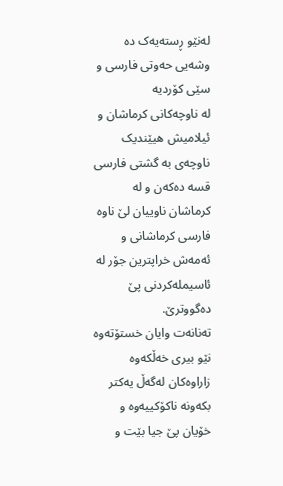لەنێو ڕستەیەک دە وشەیی حەوتی فارسی و سێی کۆردیە
لە ناوچەکانی کرماشان و ئیلامیش هیێندیک ناوچەی بە گشتی فارسی قسە دەکەن و لە کرماشان ناوییان لێ ناوە فارسی کرماشانی و ئەمەش خراپترین جۆر لە ئاسیملەکردنی پێ دەگووترێ.
تەنانەت وایان خستۆتەوە نێو بیری خەڵکەوە زاراوەکان لەگەڵ یەکتر بکەونە ناکۆکییەوە و خۆیان پێ جیا بێت و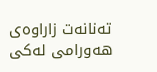تەنانەت زاراوەی هەورامی لەکی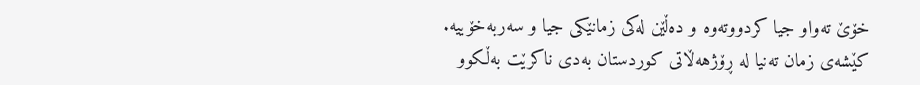خۆێ تەواو جیا کردووتەوە و دەڵێن لەکی زمانێکی جیا و سەربەخۆییە.
کێشەی زمان تەنیا لە ڕۆژهەڵاتی کوردستان بەدی ناکرێت بەڵکوو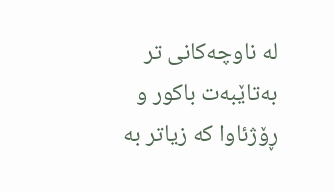لە ناوچەکانی تر بەتاێبەت باکور و ڕۆژئاوا کە زیاتر بە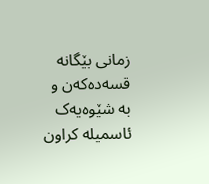زمانی بێگانە قسەدەکەن و بە شێوەیەک ئاسمیلە کراون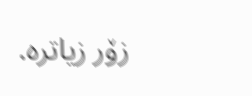زۆر زیاترە.